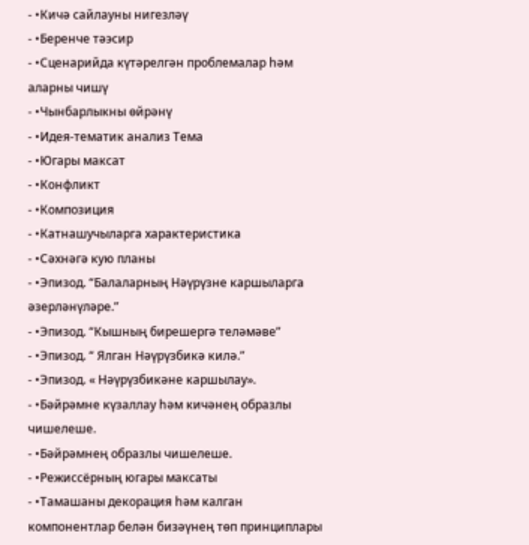- •Кичә сайлауны нигезләү
- •Беренче тәэсир
- •Сценарийда күтәрелгән проблемалар һәм аларны чишү
- •Чынбарлыкны өйрәнү
- •Идея-тематик анализ Тема
- •Югары максат
- •Конфликт
- •Композиция
- •Катнашучыларга характеристика
- •Сәхнәгә кую планы
- •Эпизод. “Балаларның Нәүрүзне каршыларга әзерләнүләре.”
- •Эпизод. “Кышның бирешергә теләмәве”
- •Эпизод. “ Ялган Нәүрүзбикә килә.”
- •Эпизод. « Нәүрүзбикәне каршылау».
- •Бәйрәмне күзаллау һәм кичәнең образлы чишелеше.
- •Бәйрәмнең образлы чишелеше.
- •Режиссёрның югары максаты
- •Тамашаны декорация һәм калган компонентлар белән бизәүнең төп принциплары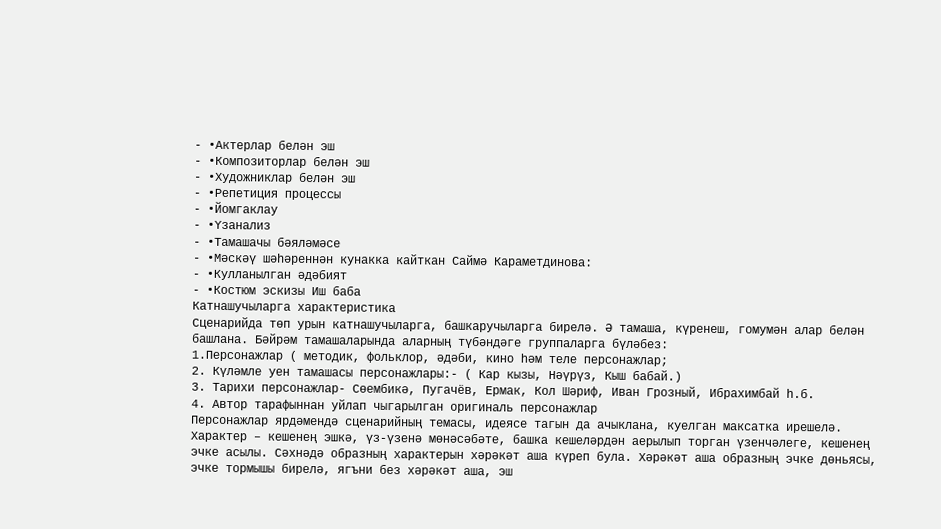- •Актерлар белән эш
- •Композиторлар белән эш
- •Художниклар белән эш
- •Репетиция процессы
- •Йомгаклау
- •Үзанализ
- •Тамашачы бәяләмәсе
- •Мәскәү шәһәреннән кунакка кайткан Саймә Караметдинова:
- •Кулланылган әдәбият
- •Костюм эскизы Иш баба
Катнашучыларга характеристика
Сценарийда төп урын катнашучыларга, башкаручыларга бирелә. Ә тамаша, күренеш, гомумән алар белән башлана. Бәйрәм тамашаларында аларның түбәндәге группаларга бүләбез:
1.Персонажлар ( методик, фольклор, әдәби, кино һәм теле персонажлар;
2. Күләмле уен тамашасы персонажлары:- ( Кар кызы, Нәүрүз, Кыш бабай.)
3. Тарихи персонажлар- Сөембикә, Пугачёв, Ермак, Кол Шәриф, Иван Грозный, Ибрахимбай һ.б.
4. Автор тарафыннан уйлап чыгарылган оригиналь персонажлар
Персонажлар ярдәмендә сценарийның темасы, идеясе тагын да ачыклана, куелган максатка ирешелә.
Характер – кешенең эшкә, үз-үзенә мөнәсәбәте, башка кешеләрдән аерылып торган үзенчәлеге, кешенең эчке асылы. Сәхнәдә образның характерын хәрәкәт аша күреп була. Хәрәкәт аша образның эчке дөньясы, эчке тормышы бирелә, ягъни без хәрәкәт аша, эш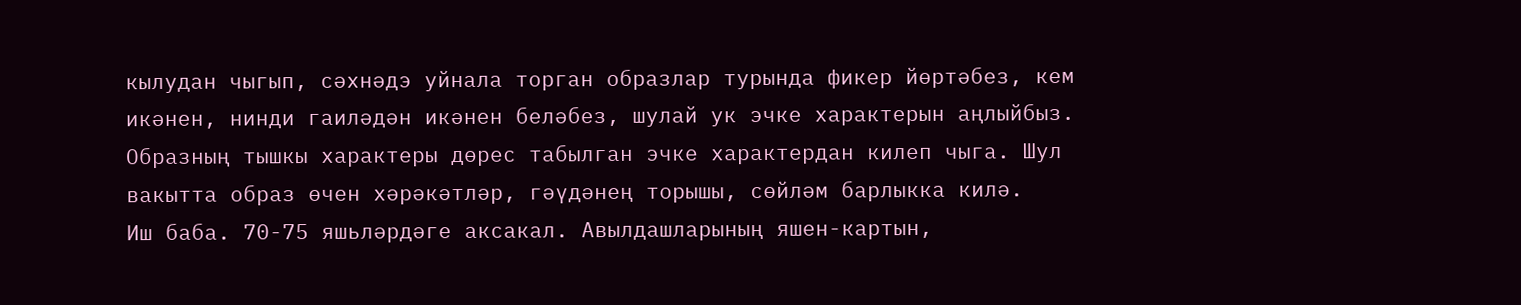кылудан чыгып, сәхнәдэ уйнала торган образлар турында фикер йөртәбез, кем икәнен, нинди гаиләдән икәнен беләбез, шулай ук эчке характерын аңлыйбыз. Образның тышкы характеры дөрес табылган эчке характердан килеп чыга. Шул вакытта образ өчен хәрәкәтләр, гәүдәнең торышы, сөйләм барлыкка килә.
Иш баба. 70-75 яшьләрдәге аксакал. Авылдашларының яшен-картын,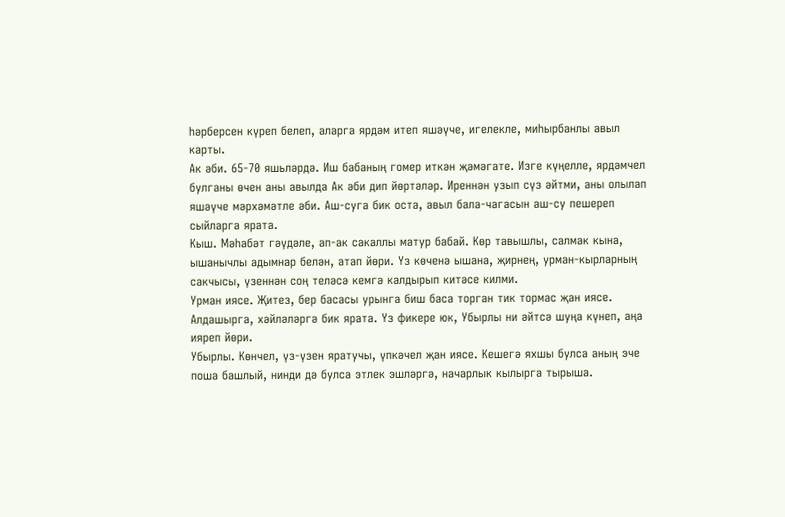һәрберсен күреп белеп, аларга ярдәм итеп яшәүче, игелекле, миһырбанлы авыл карты.
Ак әби. 65-70 яшьләрдә. Иш бабаның гомер иткән җәмәгате. Изге күңелле, ярдәмчел булганы өчен аны авылда Ак әби дип йөртәләр. Иреннән узып сүз әйтми, аны олылап яшәүче мәрхәмәтле әби. Аш-суга бик оста, авыл бала-чагасын аш-су пешереп сыйларга ярата.
Кыш. Мәһабәт гәүдәле, ап-ак сакаллы матур бабай. Көр тавышлы, салмак кына, ышанычлы адымнар белән, атап йөри. Үз көченә ышана, җирнең, урман-кырларның сакчысы, үзеннән соң теләсә кемгә калдырып китәсе килми.
Урман иясе. Җитез, бер басасы урынга биш баса торган тик тормас җан иясе. Алдашырга, хәйләләргә бик ярата. Үз фикере юк, Убырлы ни әйтсә шуңа күнеп, аңа ияреп йөри.
Убырлы. Көнчел, үз-үзен яратучы, үпкәчел җан иясе. Кешегә яхшы булса аның эче поша башлый, нинди дә булса этлек эшләргә, начарлык кылырга тырыша.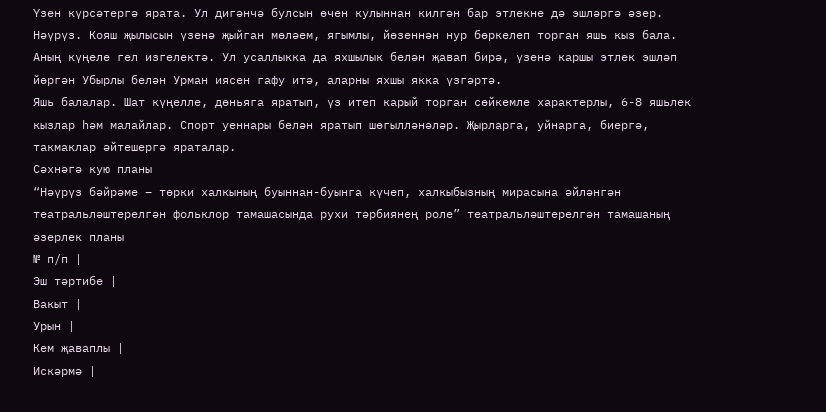Үзен күрсәтергә ярата. Ул дигәнчә булсын өчен кулыннан килгән бар этлекне дә эшләргә әзер.
Нәүрүз. Кояш җылысын үзенә җыйган мөләем, ягымлы, йөзеннән нур бөркелеп торган яшь кыз бала. Аның күңеле гел изгелектә. Ул усаллыкка да яхшылык белән җавап бирә, үзенә каршы этлек эшләп йөргән Убырлы белән Урман иясен гафу итә, аларны яхшы якка үзгәртә.
Яшь балалар. Шат күңелле, дөньяга яратып, үз итеп карый торган сөйкемле характерлы, 6-8 яшьлек кызлар һәм малайлар. Спорт уеннары белән яратып шөгылләнәләр. Җырларга, уйнарга, биергә, такмаклар әйтешергә яраталар.
Сәхнәгә кую планы
“Нәүрүз бәйрәме – төрки халкының буыннан-буынга күчеп, халкыбызның мирасына әйләнгән театральләштерелгән фольклор тамашасында рухи тәрбиянең роле” театральләштерелгән тамашаның әзерлек планы
№ п/п |
Эш тәртибе |
Вакыт |
Урын |
Кем җаваплы |
Искәрмә |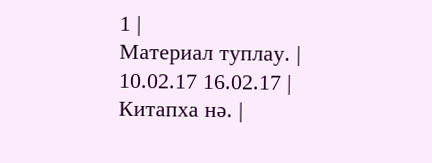1 |
Материал туплау. |
10.02.17 16.02.17 |
Китапха нә. |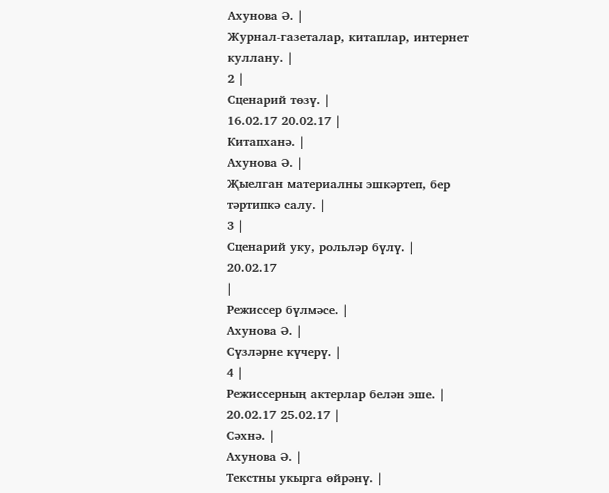Ахунова Ә. |
Журнал-газеталар, китаплар, интернет куллану. |
2 |
Сценарий төзү. |
16.02.17 20.02.17 |
Китапханә. |
Ахунова Ә. |
Җыелган материалны эшкәртеп, бер тәртипкә салу. |
3 |
Сценарий уку, рольләр бүлү. |
20.02.17
|
Режиссер бүлмәсе. |
Ахунова Ә. |
Сүзләрне күчерү. |
4 |
Режиссерның актерлар белән эше. |
20.02.17 25.02.17 |
Сәхнә. |
Ахунова Ә. |
Текстны укырга өйрәнү. |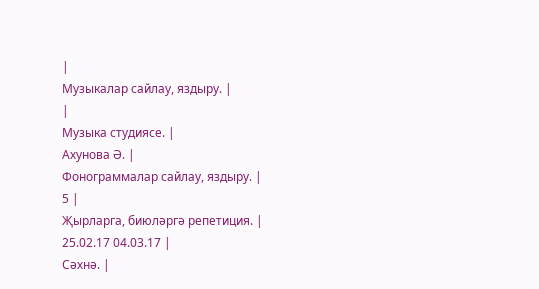|
Музыкалар сайлау, яздыру. |
|
Музыка студиясе. |
Ахунова Ә. |
Фонограммалар сайлау, яздыру. |
5 |
Җырларга, биюләргә репетиция. |
25.02.17 04.03.17 |
Сәхнә. |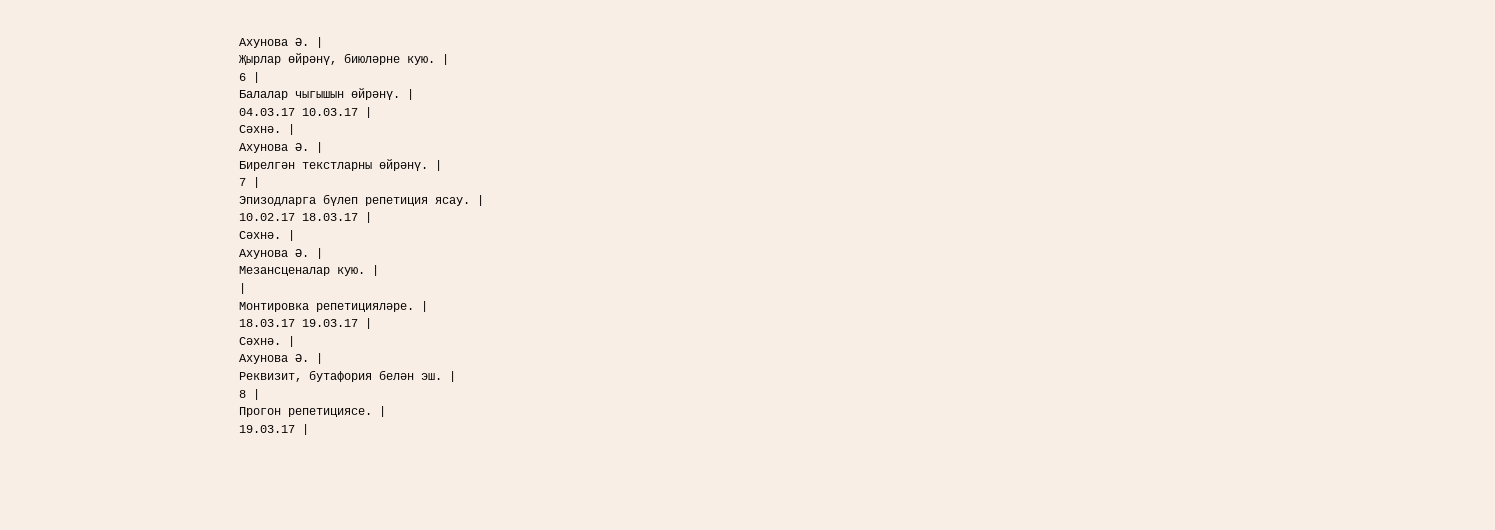Ахунова Ә. |
Җырлар өйрәнү, биюләрне кую. |
6 |
Балалар чыгышын өйрәнү. |
04.03.17 10.03.17 |
Сәхнә. |
Ахунова Ә. |
Бирелгән текстларны өйрәнү. |
7 |
Эпизодларга бүлеп репетиция ясау. |
10.02.17 18.03.17 |
Сәхнә. |
Ахунова Ә. |
Мезансценалар кую. |
|
Монтировка репетицияләре. |
18.03.17 19.03.17 |
Сәхнә. |
Ахунова Ә. |
Реквизит, бутафория белән эш. |
8 |
Прогон репетициясе. |
19.03.17 |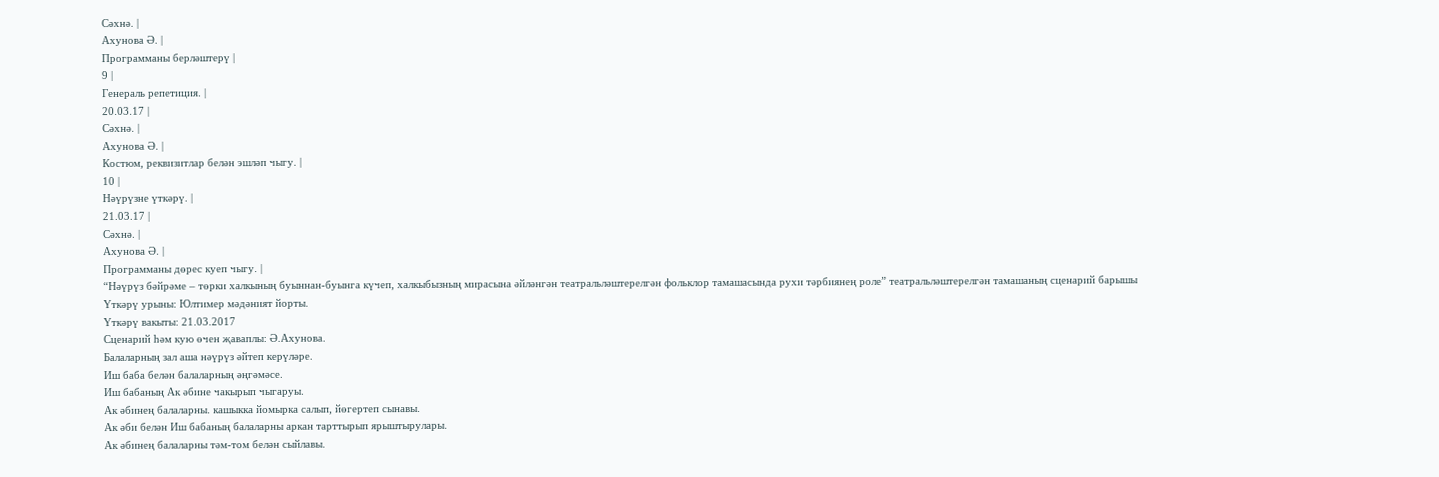Сәхнә. |
Ахунова Ә. |
Программаны берләштерү |
9 |
Генераль репетиция. |
20.03.17 |
Сәхнә. |
Ахунова Ә. |
Костюм, реквизитлар белән эшләп чыгу. |
10 |
Нәүрүзне үткәрү. |
21.03.17 |
Сәхнә. |
Ахунова Ә. |
Программаны дөрес куеп чыгу. |
“Нәүрүз бәйрәме – төрки халкының буыннан-буынга күчеп, халкыбызның мирасына әйләнгән театральләштерелгән фольклор тамашасында рухи тәрбиянең роле” театральләштерелгән тамашаның сценарий барышы
Үткәрү урыны: Юлтимер мәдәният йорты.
Үткәрү вакыты: 21.03.2017
Сценарий һәм кую өчен җаваплы: Ә.Ахунова.
Балаларның зал аша нәүрүз әйтеп керүләре.
Иш баба белән балаларның әңгәмәсе.
Иш бабаның Ак әбине чакырып чыгаруы.
Ак әбинең балаларны. кашыкка йомырка салып, йөгертеп сынавы.
Ак әби белән Иш бабаның балаларны аркан тарттырып ярыштырулары.
Ак әбинең балаларны тәм-том белән сыйлавы.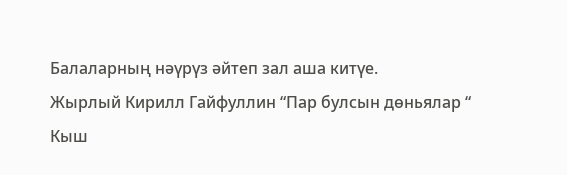Балаларның нәүрүз әйтеп зал аша китүе.
Жырлый Кирилл Гайфуллин “Пар булсын дөньялар “
Кыш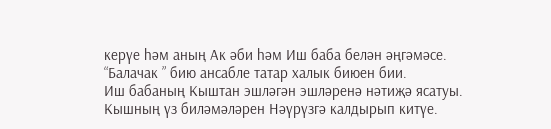керүе һәм аның Ак әби һәм Иш баба белән әңгәмәсе.
“Балачак ” бию ансабле татар халык биюен бии.
Иш бабаның Кыштан эшләгән эшләренә нәтиҗә ясатуы.
Кышның үз биләмәләрен Нәүрүзгә калдырып китүе.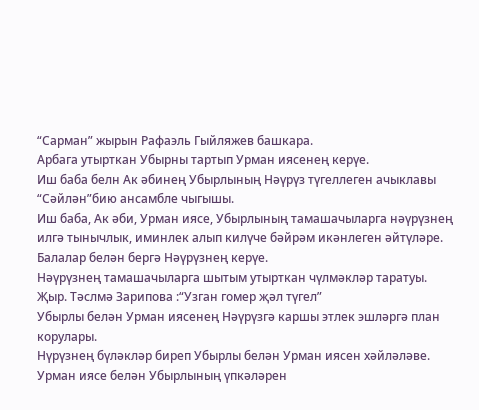“Сарман” жырын Рафаэль Гыйляжев башкара.
Арбага утырткан Убырны тартып Урман иясенең керүе.
Иш баба белн Ак әбинең Убырлының Нәүрүз түгеллеген ачыклавы
“Сәйлән”бию ансамбле чыгышы.
Иш баба, Ак әби, Урман иясе, Убырлының тамашачыларга нәүрүзнең илгә тынычлык, иминлек алып килүче бәйрәм икәнлеген әйтүләре.
Балалар белән бергә Нәүрүзнең керүе.
Нәүрүзнең тамашачыларга шытым утырткан чүлмәкләр таратуы.
Җыр. Тәслмә Зарипова :“Узган гомер җәл түгел”
Убырлы белән Урман иясенең Нәүрүзгә каршы этлек эшләргә план корулары.
Нүрүзнең бүләкләр биреп Убырлы белән Урман иясен хәйләләве.
Урман иясе белән Убырлының үпкәләрен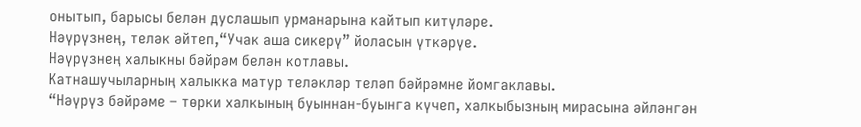онытып, барысы белән дуслашып урманарына кайтып китүләре.
Нәүрүзнең, теләк әйтеп,“Учак аша сикерү” йоласын үткәрүе.
Нәүрүзнең халыкны бәйрәм белән котлавы.
Катнашучыларның халыкка матур теләкләр теләп бәйрәмне йомгаклавы.
“Нәүрүз бәйрәме – төрки халкының буыннан-буынга күчеп, халкыбызның мирасына әйләнгән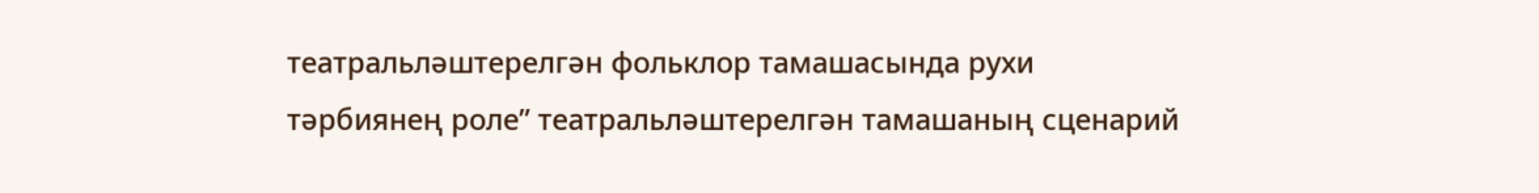театральләштерелгән фольклор тамашасында рухи тәрбиянең роле” театральләштерелгән тамашаның сценарий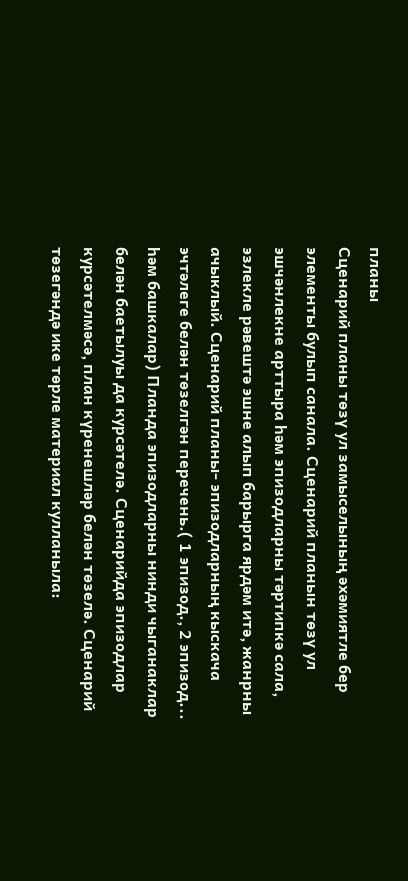планы
Сценарий планы төзү ул замыселының әхәмиятле бер элементы булып санала. Сценарий планын төзү ул эшчәнлекне арттыра һәм эпизодларны тәртипкә сала, эзлекле рәвештә эшне алып барырга ярдәм итә, жанрны ачыклый. Сценарий планы- эпизодларның кыскача эчтәлеге белән төзелгән перечень.( 1 эпизод., 2 эпизод... һәм башкалар) Планда эпизодларны нинди чыганаклар белән баетылуы да курсәтелә. Сценарийда эпизодлар курсәтелмәсә, план күренешләр белән төзелә. Сценарий төзегәндә ике төрле материал кулланыла: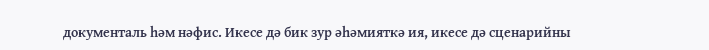документаль һәм нәфис. Икесе дә бик зур әһәмияткә ия, икесе дә сценарийны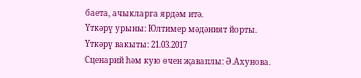баета, ачыкларга ярдәм итә.
Үткәрү урыны: Юлтимер мәдәният йорты.
Үткәрү вакыты: 21.03.2017
Сценарий һәм кую өчен җаваплы: Ә.Ахунова.